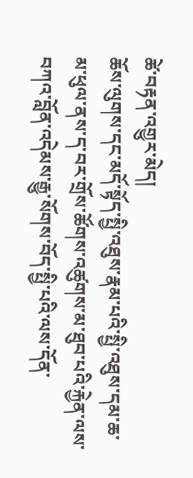ཚེ་བརྟན་འགྱུར་མེད།
ཆོས་ལུགས་དང་མདོ་སྟོད་སྤྱི་འཐུས་རྣམ་པའི་སྤྱི་འཐུས་དམ་ཆ་མ་ཕུལ་ནས་ད་བར་གྲོས་ཚོགས་འཚུགས་མ་ཐུབ་པའི་རྐྱེན་ལས་བཀའ་བློན་འདེམས་རྒྱུ་སོགས་བོད་སྤྱི་པའི་ལས་དོན་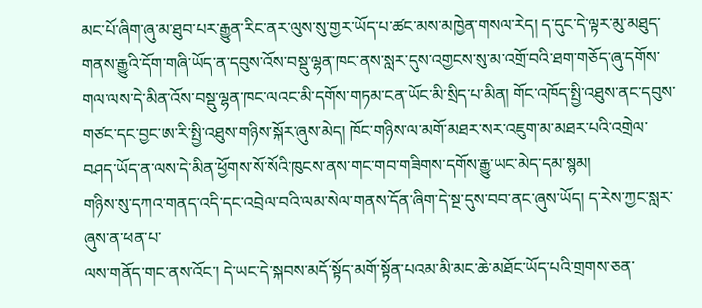མང་པོ་ཞིག་ཞུ་མ་ཐུབ་པར་རྒྱུན་རིང་ནར་ལུས་སུ་གྱར་ཡོད་པ་ཚང་མས་མཁྱེན་གསལ་རེད། ད་དུང་དེ་ལྟར་མུ་མཐུད་གནས་རྒྱུའི་དོག་གཞི་ཡོད་ན་དབུས་འོས་བསྡུ་ལྷན་ཁང་ནས་སླར་དུས་འགྱངས་སུ་མ་འགྲོ་བའི་ཐག་གཅོད་ཞུ་དགོས་གལ་ལས་དེ་མིན་འོས་བསྡུ་ལྷན་ཁང་ལའང་མི་དགོས་གཏམ་ངན་ཡོང་མི་སྲིད་པ་མིན། གོང་འཁོད་སྤྱི་འཐུས་ནང་དབུས་གཙང་དང་བྱང་ཨ་རི་སྤྱི་འཐུས་གཉིས་སྐོར་ཞུས་མེད། ཁོང་གཉིས་ལ་མགོ་མཐར་སར་འཇུག་མ་མཐར་པའི་འགྲེལ་བཤད་ཡོད་ན་ལས་དེ་མིན་ཕྱོགས་སོ་སོའི་ཁུངས་ནས་གང་གབ་གཟིགས་དགོས་རྒྱུ་ཡང་མེད་དམ་སྙམ།
གཉིས་སུ་དཀའ་གནད་འདི་དང་འབྲེལ་བའི་ལམ་སེལ་གནས་དོན་ཞིག་དེ་སྔ་དུས་བབ་ནང་ཞུས་ཡོད། ད་རེས་ཀྱང་སླར་ཞུས་ན་ཕན་པ་
ལས་གནོད་གང་ནས་འོང་། དེ་ཡང་དེ་སྐབས་མདོ་སྟོད་མགོ་སྟོན་པའམ་མི་མང་ཆེ་མཐོང་ཡོད་པའི་གྲགས་ཅན་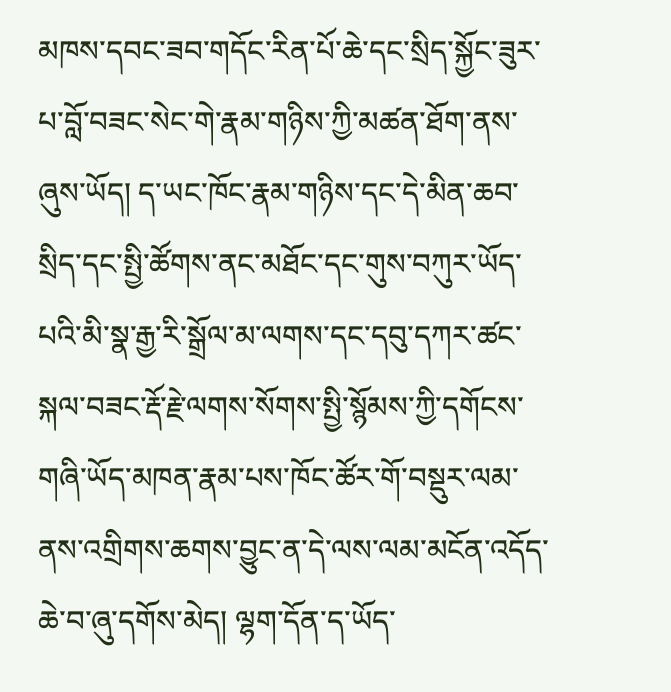མཁས་དབང་ཟབ་གདོང་རིན་པོ་ཆེ་དང་སྲིད་སྐྱོང་ཟུར་པ་བློ་བཟང་སེང་གེ་རྣམ་གཉིས་ཀྱི་མཚན་ཐོག་ནས་ཞུས་ཡོད། ད་ཡང་ཁོང་རྣམ་གཉིས་དང་དེ་མིན་ཆབ་སྲིད་དང་སྤྱི་ཚོགས་ནང་མཐོང་དང་གུས་བཀུར་ཡོད་པའི་མི་སྣ་རྒྱ་རི་སྒྲོལ་མ་ལགས་དང་དབུ་དཀར་ཚང་སྐལ་བཟང་རྡོ་རྗེ་ལགས་སོགས་སྤྱི་སྙོམས་ཀྱི་དགོངས་གཞི་ཡོད་མཁན་རྣམ་པས་ཁོང་ཚོར་གོ་བསྡུར་ལམ་ནས་འགྲིགས་ཆགས་བྱུང་ན་དེ་ལས་ལམ་མངོན་འདོད་ཆེ་བ་ཞུ་དགོས་མེད། ལྷག་དོན་ད་ཡོད་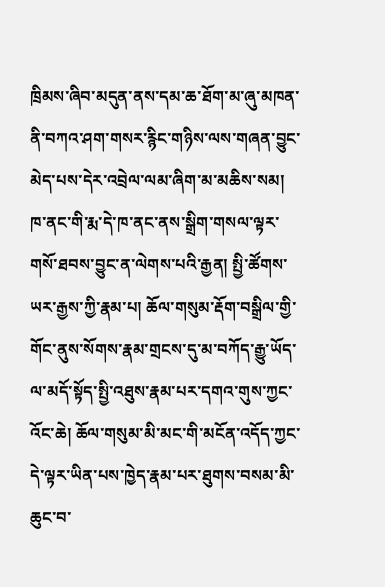ཁྲིམས་ཞིབ་མདུན་ནས་དམ་ཆ་ཐོག་མ་ཞུ་མཁན་ནི་བཀའ་ཤག་གསར་རྙིང་གཉིས་ལས་གཞན་བྱུང་མེད་པས་དེར་འབྲེལ་ལམ་ཞིག་མ་མཆིས་སམ།
ཁ་ནང་གི་རྨ་དེ་ཁ་ནང་ནས་སྒྲིག་གསལ་ལྟར་གསོ་ཐབས་བྱུང་ན་ལེགས་པའི་རྒྱན། སྤྱི་ཚོགས་ཡར་རྒྱས་ཀྱི་རྣམ་པ། ཆོལ་གསུམ་རྡོག་བསྒྲིལ་གྱི་གོང་ནུས་སོགས་རྣམ་གྲངས་དུ་མ་བཀོད་རྒྱུ་ཡོད་ལ་མདོ་སྟོད་སྤྱི་འཐུས་རྣམ་པར་དགའ་གུས་ཀྱང་འོང་ཆེ། ཆོལ་གསུམ་མི་མང་གི་མངོན་འདོད་ཀྱང་དེ་ལྟར་ཡིན་པས་ཁྱེད་རྣམ་པར་ཐུགས་བསམ་མི་ཆུང་བ་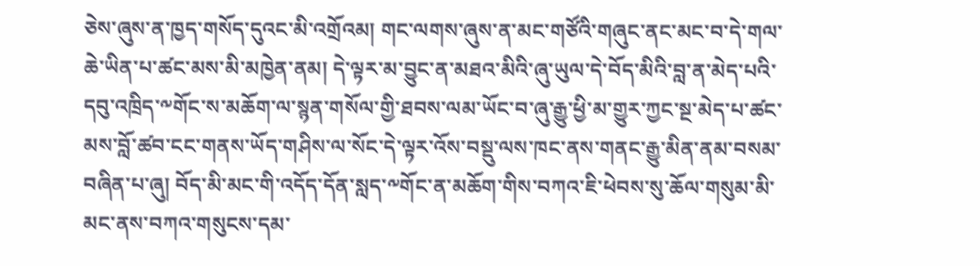ཅེས་ཞུས་ན་ཁྱད་གསོད་དུའང་མི་འགྲོའམ། གང་ལགས་ཞུས་ན་མང་གཙོའི་གཞུང་ནང་མང་བ་དེ་གལ་ཆེ་ཡིན་པ་ཚང་མས་མི་མཁྱེན་ནམ། དེ་ལྟར་མ་བྱུང་ན་མཐའ་མིའི་ཞུ་ཡུལ་དེ་བོད་མིའི་བླ་ན་མེད་པའི་དབུ་འཁྲིད་༸གོང་ས་མཆོག་ལ་སྙན་གསོལ་གྱི་ཐབས་ལམ་ཡོང་བ་ཞུ་རྒྱུ་ཕྱི་མ་གྱུར་ཀྱང་སྔ་མེད་པ་ཚང་མས་བློ་ཚབ་ངང་གནས་ཡོད་གཤིས་ལ་སོང་དེ་ལྟར་འོས་བསྡུ་ལས་ཁང་ནས་གནང་རྒྱུ་མིན་ནམ་བསམ་བཞིན་པ་ཞུ། བོད་མི་མང་གི་འདོད་དོན་སླད་༸གོང་ན་མཆོག་གིས་བཀའ་ཇི་ཕེབས་སུ་ཆོལ་གསུམ་མི་མང་ནས་བཀའ་གསུངས་དམ་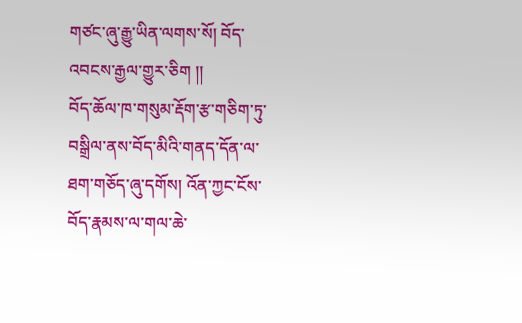གཙང་ཞུ་རྒྱུ་ཡིན་ལགས་སོ། བོད་འབངས་རྒྱལ་གྱུར་ཅིག །།
བོད་ཆོལ་ཁ་གསུམ་རྡོག་རྩ་གཅིག་ཏུ་བསྒྲིལ་ནས་བོད་མིའི་གནད་དོན་ལ་ཐག་གཅོད་ཞུ་དགོས། འོན་ཀྱང་ངོས་བོད་རྣམས་ལ་གལ་ཆེ་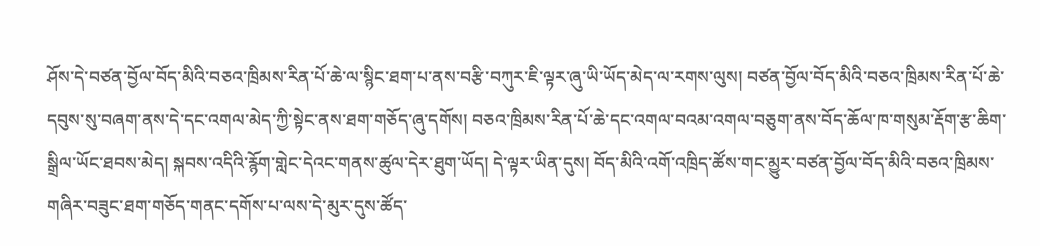ཤོས་དེ་བཙན་བྱོལ་བོད་མིའི་བཅའ་ཁྲིམས་རིན་པོ་ཆེ་ལ་སྙིང་ཐག་པ་ནས་བརྩི་བཀུར་ཇི་ལྟར་ཞུ་ཡི་ཡོད་མེད་ལ་རགས་ལུས། བཙན་བྱོལ་བོད་མིའི་བཅའ་ཁྲིམས་རིན་པོ་ཆེ་དབུས་སུ་བཞག་ནས་དེ་དང་འགལ་མེད་ཀྱི་སྟེང་ནས་ཐག་གཅོད་ཞུ་དགོས། བཅའ་ཁྲིམས་རིན་པོ་ཆེ་དང་འགལ་བའམ་འགལ་བཅུག་ནས་བོད་ཆོལ་ཁ་གསུམ་རྡོག་རྩ་ཆིག་སྒྲིལ་ཡོང་ཐབས་མེད། སྐབས་འདིའི་རྙོག་གླེང་དེའང་གནས་ཚུལ་དེར་ཐུག་ཡོད། དེ་ལྟར་ཡིན་དུས། བོད་མིའི་འགོ་འཁྲིད་ཚོས་གང་མྱུར་བཙན་བྱོལ་བོད་མིའི་བཅའ་ཁྲིམས་གཞིར་བཟུང་ཐག་གཅོད་གནང་དགོས་པ་ལས་དེ་མུར་དུས་ཚོད་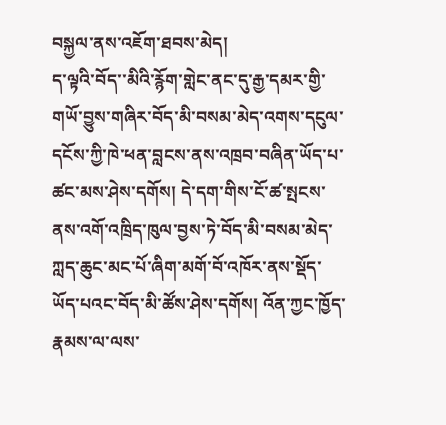བསྐྱལ་ནས་འཇོག་ཐབས་མེད།
ད་ལྟའི་བོད་་མིའི་རྙོག་གླེང་ནང་དུ་རྒྱ་དམར་གྱི་གཡོ་བྱུས་གཞིར་བོད་མི་བསམ་མེད་འགས་དངུལ་དངོས་ཀྱི་ཁེ་ཕན་བླངས་ནས་འཁྲབ་བཞིན་ཡོད་པ་ཚང་མས་ཤེས་དགོས། དེ་དག་གིས་ངོ་ཚ་སྤངས་ནས་འགོ་འཁྲིད་ཁུལ་བྱས་ཏེ་བོད་མི་བསམ་མེད་ཀླད་ཆུང་མང་པོ་ཞིག་མགོ་བོ་འཁོར་ནས་སྡོད་ཡོད་པའང་བོད་མི་ཚོས་ཤེས་དགོས། འོན་ཀྱང་ཁྱོད་རྣམས་ལ་ལས་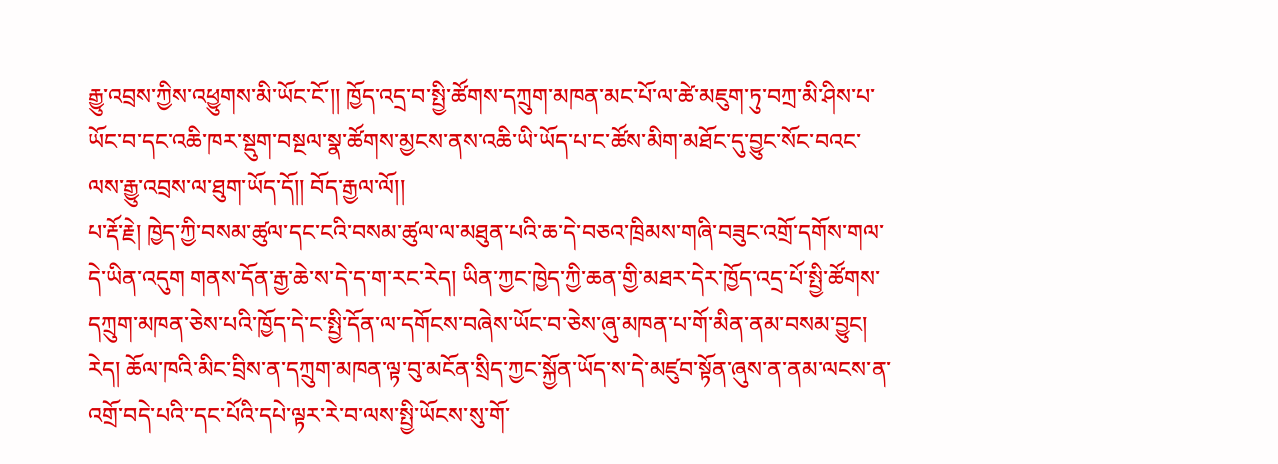རྒྱུ་འབྲས་ཀྱིས་འཕྱུགས་མི་ཡོང་ངོ་།། ཁྱོད་འདྲ་བ་སྤྱི་ཚོགས་དཀྲུག་མཁན་མང་པོ་ལ་ཚེ་མཇུག་ཏུ་བཀྲ་མི་ཤིས་པ་ཡོང་བ་དང་འཆི་ཁར་སྡུག་བསྔལ་སྣ་ཚོགས་མྱངས་ནས་འཆི་ཡི་ཡོད་པ་ང་ཚོས་མིག་མཐོང་དུ་བྱུང་སོང་བའང་ལས་རྒྱུ་འབྲས་ལ་ཐུག་ཡོད་དོ།། བོད་རྒྱལ་ལོ།།
པ་རྡོ་རྗེ། ཁྱེད་ཀྱི་བསམ་ཚུལ་དང་ངའི་བསམ་ཚུལ་ལ་མཐུན་པའི་ཆ་དེ་བཅའ་ཁྲིམས་གཞི་བཟུང་འགྲོ་དགོས་གལ་དེ་ཡིན་འདུག གནས་དོན་རྒྱ་ཆེ་ས་དེ་ད་ག་རང་རེད། ཡིན་ཀྱང་ཁྱེད་ཀྱི་ཆན་གྱི་མཐར་དེར་ཁྱོད་འདྲ་པོ་སྤྱི་ཚོགས་དཀྲུག་མཁན་ཅེས་པའི་ཁྱོད་དེ་ང་སྤྱི་དོན་ལ་དགོངས་བཞེས་ཡོང་བ་ཅེས་ཞུ་མཁན་པ་གོ་མིན་ནམ་བསམ་བྱུང། རེད། ཆོལ་ཁའི་མིང་བྲིས་ན་དཀྲུག་མཁན་ལྟ་བུ་མངོན་སྲིད་ཀྱང་སྐྱོན་ཡོད་ས་དེ་མཛུབ་སྟོན་ཞུས་ན་ནམ་ལངས་ན་འགྲོ་བདེ་པའི་་དང་པོའི་དཔེ་ལྟར་རེ་བ་ལས་སྤྱི་ཡོངས་སུ་གོ་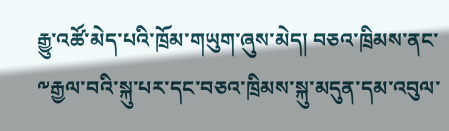རྒྱུ་འཚོ་མེད་པའི་ཁྲོམ་གཡུག་ཞུས་མེད། བཅའ་ཁྲིམས་ནང་༸རྒྱལ་བའི་སྐུ་པར་དང་བཅའ་ཁྲིམས་སྐུ་མདུན་དམ་འབུལ་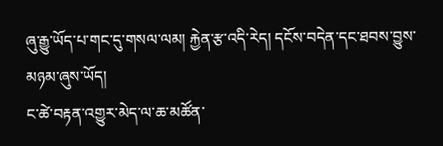ཞུ་རྒྱུ་ཡོད་པ་གང་དུ་གསལ་ལམ། རྐྱེན་རྩ་འདི་རེད། དངོས་བདེན་དང་ཐབས་བྱུས་མཉམ་ཞུས་ཡོད།
ང་ཚེ་བརྟན་འགྱུར་མེད་ལ་ཆ་མཚོན་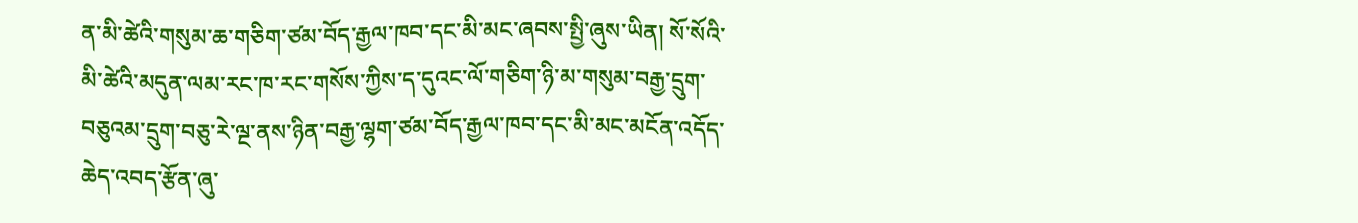ན་མི་ཚེའི་གསུམ་ཆ་གཅིག་ཙམ་བོད་རྒྱལ་ཁབ་དང་མི་མང་ཞབས་སྤྱི་ཞུས་ཡིན། སོ་སོའི་མི་ཚེའི་མདུན་ལམ་རང་ཁ་རང་གསོས་ཀྱིས་ད་དུའང་ལོ་གཅིག་ཉི་མ་གསུམ་བརྒྱ་དྲུག་བཅུའམ་དྲུག་བཅུ་རེ་ལྔ་ནས་ཉིན་བརྒྱ་ལྷག་ཙམ་བོད་རྒྱལ་ཁབ་དང་མི་མང་མངོན་འདོད་ཆེད་འབད་རྩོན་ཞུ་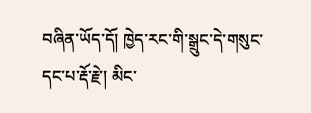བཞིན་ཡོད་དོ། ཁྱེད་རང་གི་སྒྲུང་དེ་གསུང་དང་པ་རྡོ་རྗེ་། མིང་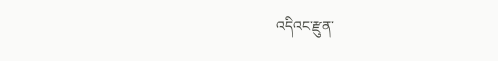འདིའང་རྫུན་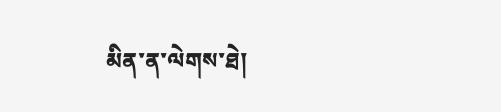མིན་ན་ལེགས་ཐེ།